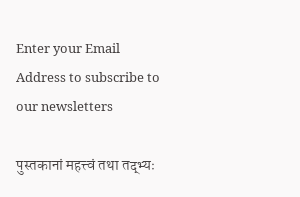Enter your Email Address to subscribe to our newsletters

पुस्तकानां महत्त्वं तथा तद्भ्यः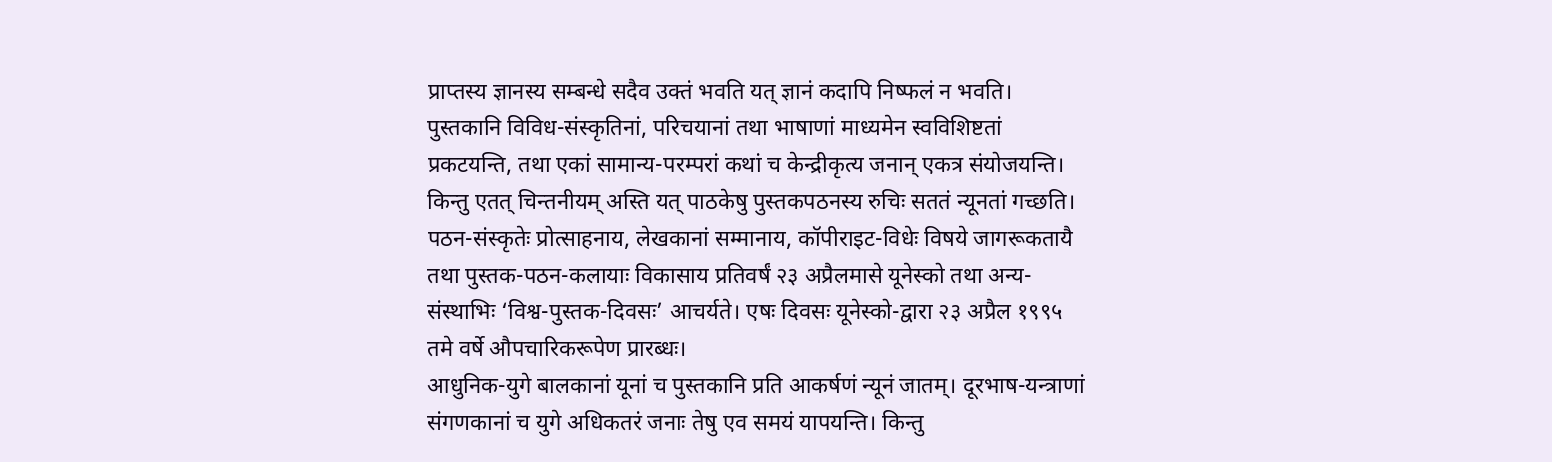प्राप्तस्य ज्ञानस्य सम्बन्धे सदैव उक्तं भवति यत् ज्ञानं कदापि निष्फलं न भवति। पुस्तकानि विविध-संस्कृतिनां, परिचयानां तथा भाषाणां माध्यमेन स्वविशिष्टतां प्रकटयन्ति, तथा एकां सामान्य-परम्परां कथां च केन्द्रीकृत्य जनान् एकत्र संयोजयन्ति। किन्तु एतत् चिन्तनीयम् अस्ति यत् पाठकेषु पुस्तकपठनस्य रुचिः सततं न्यूनतां गच्छति।
पठन-संस्कृतेः प्रोत्साहनाय, लेखकानां सम्मानाय, कॉपीराइट-विधेः विषये जागरूकतायै तथा पुस्तक-पठन-कलायाः विकासाय प्रतिवर्षं २३ अप्रैलमासे यूनेस्को तथा अन्य-संस्थाभिः ‘विश्व-पुस्तक-दिवसः’ आचर्यते। एषः दिवसः यूनेस्को-द्वारा २३ अप्रैल १९९५ तमे वर्षे औपचारिकरूपेण प्रारब्धः।
आधुनिक-युगे बालकानां यूनां च पुस्तकानि प्रति आकर्षणं न्यूनं जातम्। दूरभाष-यन्त्राणां संगणकानां च युगे अधिकतरं जनाः तेषु एव समयं यापयन्ति। किन्तु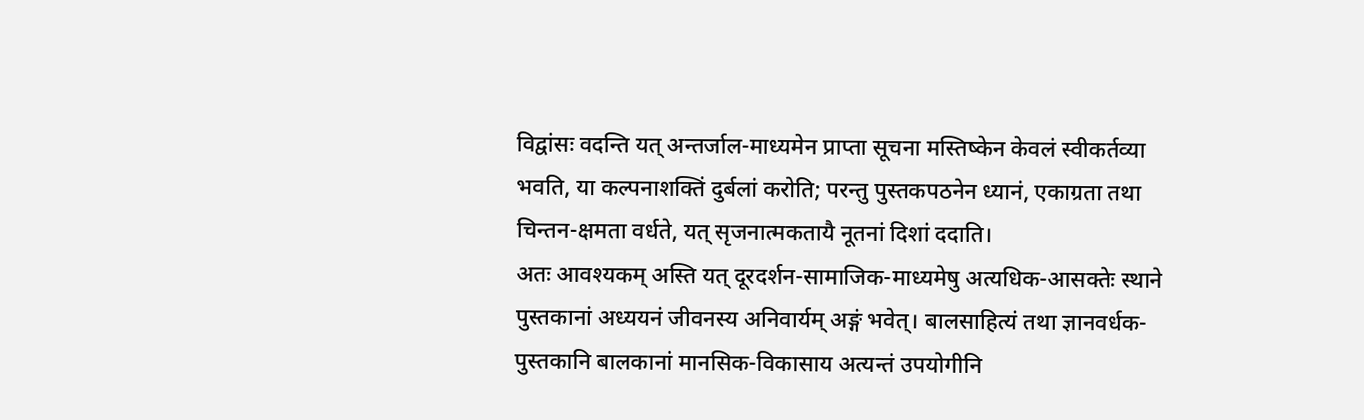विद्वांसः वदन्ति यत् अन्तर्जाल-माध्यमेन प्राप्ता सूचना मस्तिष्केन केवलं स्वीकर्तव्या भवति, या कल्पनाशक्तिं दुर्बलां करोति; परन्तु पुस्तकपठनेन ध्यानं, एकाग्रता तथा चिन्तन-क्षमता वर्धते, यत् सृजनात्मकतायै नूतनां दिशां ददाति।
अतः आवश्यकम् अस्ति यत् दूरदर्शन-सामाजिक-माध्यमेषु अत्यधिक-आसक्तेः स्थाने पुस्तकानां अध्ययनं जीवनस्य अनिवार्यम् अङ्गं भवेत्। बालसाहित्यं तथा ज्ञानवर्धक-पुस्तकानि बालकानां मानसिक-विकासाय अत्यन्तं उपयोगीनि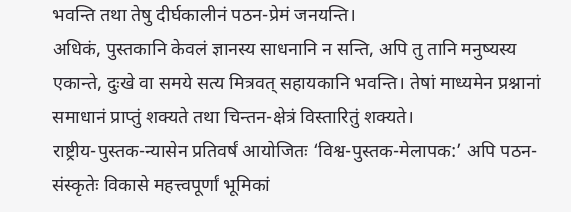भवन्ति तथा तेषु दीर्घकालीनं पठन-प्रेमं जनयन्ति।
अधिकं, पुस्तकानि केवलं ज्ञानस्य साधनानि न सन्ति, अपि तु तानि मनुष्यस्य एकान्ते, दुःखे वा समये सत्य मित्रवत् सहायकानि भवन्ति। तेषां माध्यमेन प्रश्नानां समाधानं प्राप्तुं शक्यते तथा चिन्तन-क्षेत्रं विस्तारितुं शक्यते।
राष्ट्रीय-पुस्तक-न्यासेन प्रतिवर्षं आयोजितः ‘विश्व-पुस्तक-मेलापक:’ अपि पठन-संस्कृतेः विकासे महत्त्वपूर्णां भूमिकां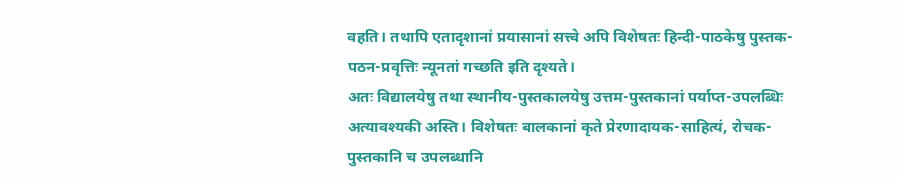वहति। तथापि एतादृशानां प्रयासानां सत्त्वे अपि विशेषतः हिन्दी-पाठकेषु पुस्तक-पठन-प्रवृत्तिः न्यूनतां गच्छति इति दृश्यते।
अतः विद्यालयेषु तथा स्थानीय-पुस्तकालयेषु उत्तम-पुस्तकानां पर्याप्त-उपलब्धिः अत्यावश्यकी अस्ति। विशेषतः बालकानां कृते प्रेरणादायक-साहित्यं, रोचक-पुस्तकानि च उपलब्धानि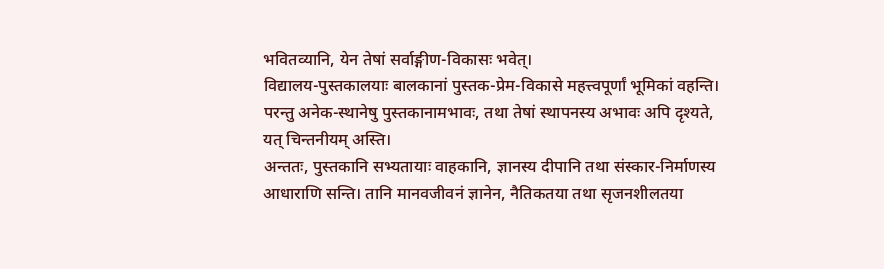भवितव्यानि, येन तेषां सर्वाङ्गीण-विकासः भवेत्।
विद्यालय-पुस्तकालयाः बालकानां पुस्तक-प्रेम-विकासे महत्त्वपूर्णां भूमिकां वहन्ति। परन्तु अनेक-स्थानेषु पुस्तकानामभावः, तथा तेषां स्थापनस्य अभावः अपि दृश्यते, यत् चिन्तनीयम् अस्ति।
अन्ततः, पुस्तकानि सभ्यतायाः वाहकानि, ज्ञानस्य दीपानि तथा संस्कार-निर्माणस्य आधाराणि सन्ति। तानि मानवजीवनं ज्ञानेन, नैतिकतया तथा सृजनशीलतया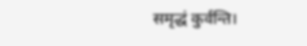समृद्धं कुर्वन्ति।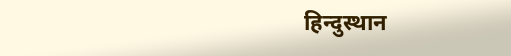हिन्दुस्थान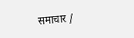समाचार /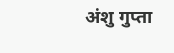अंशु गुप्ता